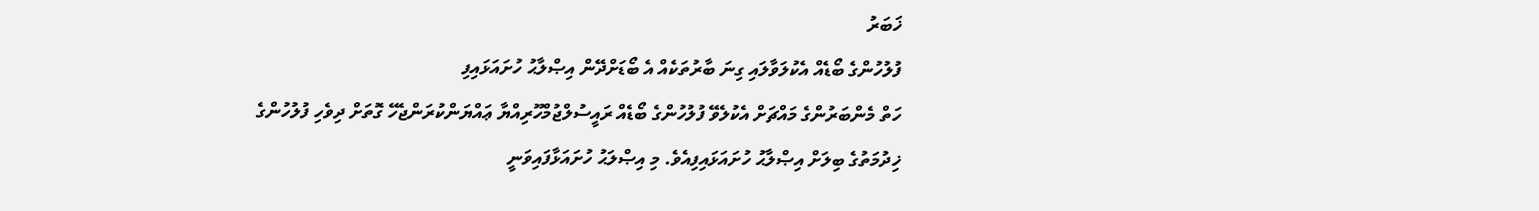ޚަބަރު
ފުލުހުންގެ ބޯޑެއް އެކުލަވާލައި ގިނަ ބާރުތަކެއް އެ ބޯޑަށްދޭން އިޞްލާޙު ހުށައަޅައިފި
ހަތް މެންބަރުންގެ މައްޗަށް އެކުލެވޭ ފުލުހުންގެ ބޯޑެއް ރައީސުލްޖުމްހޫރިއްޔާ ޢައްޔަންކުރަންޖެހޭ ގޮތަށް ދިވެހި ފުލުހުންގެ ޚިދުމަތުގެ ބިލަށް އިޞްލާޙު ހުށައަޅައިފިއެވެ. މި އިޞްލަޙު ހުށައަޅާފައިވަނީ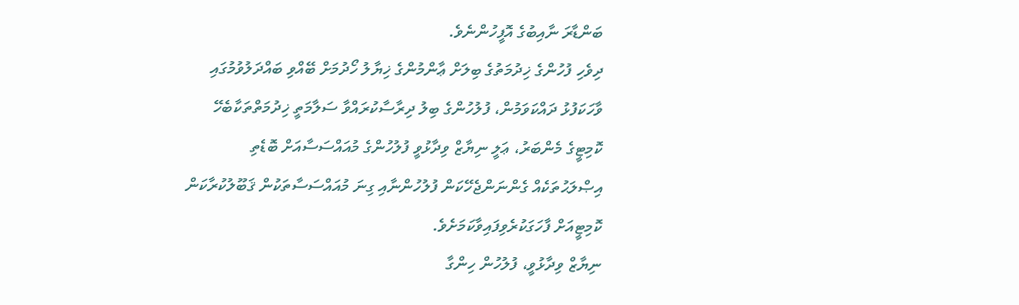ބަންޑާރަ ނާއިބުގެ އޮފީހުންނެވެ.
ދިވެހި ފުހުންގެ ޚިދުމަތުގެ ބިލަށް ޢާންމުންގެ ޚިޔާލު ހޯދުމަށް ބޭއްވި ބައްދަލުވުމުގައި ވާހަކަފުޅު ދައްކަވަމުން، ފުލުހުންގެ ބިލު ދިރާސާކުރައްވާ ސަލާމަތީ ޚިދުމަތްތަކާބެހޭ ކޮމިޓީގެ މެންބަރު، ޢަލީ ނިޔާޒް ވިދާޅުވީ ފުލުހުންގެ މުއައްސަސާއަށް ބޮޑެތި އިޞްލަޙުތަކެއް ގެންނަންޖެހޭކަން ފުލުހުންނާއި ގިނަ މުއައްސަސާތަކުން ޤަބޫލުކުރާކަން ކޮމިޓީއަށް ފާހަގަކުރެވިފައިވާކަމަށެވެ.
ނިޔާޒް ވިދާޅުވީ، ފުލުހުން ހިންގާ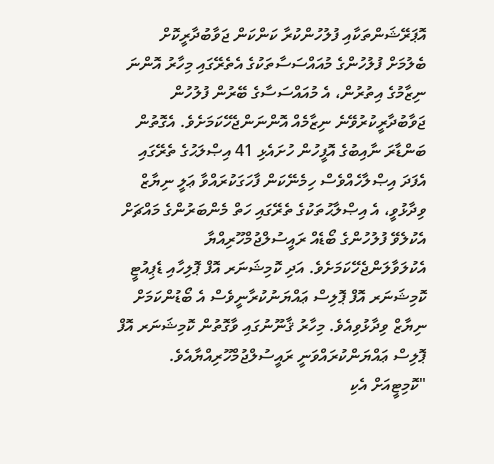އޮޕަރޭޝަންތަކާއި ފުލުހުންކުރާ ކަންކަން ޖަވާބުދާރީކޮށް ބެލުމަށް ފުލުހުންގެ މުއައްސަސާތަކުގެ އެތެރޭގައި މިހާރު އޮންނަ ނިޒާމުގެ އިތުރުން، އެ މުއައްސަސާގެ ބޭރުން ފުލުހުން ޖަވާބުދާރީކުރުވޭނެ ނިޒާމެއް އޮންނަންޖެހޭކަމަށެވެ. އެގޮތުން ބަންޑާރަ ނާއިބުގެ އޮފީހުން ހުށައެޅި 41 އިޞްލަޙުގެ ތެރޭގައި އެފަދަ އިޞްލާހެއްވެސް ހިމެނޭކަން ފާހަގަކުރައްވާ ޢަލީ ނިޔާޒް ވިދާޅުވީ، އެ އިޞްލާޙުތަކުގެ ތެރޭގައި ހަތް މެންބަރުންގެ މައްޗަށް އެކުލެވޭ ފުލުހުންގެ ބޯޑެއް ރައީސުލްޖުމްހޫރިއްޔާ އެކުލަވާލަންޖެހޭކަމަށެވެ. އަދި ކޮމިޝަނަރ އޮފް ޕޮލިހާއި ޑެޕިއުޓީ ކޮމިޝަނަރ އޮފް ޕޮލިސް ޢައްޔަނުކުރާނީވެސް އެ ބޯޑުންކަމަށް ނިޔާޒް ވިދާޅުވިއެވެ. މިހާރު ޤާނޫނުގައި ވާގޮތުން ކޮމިޝަނަރ އޮފް ޕޮލިސް ޢައްޔަންކުރައްވަނީ ރައީސުލްޖުމްހޫރިއްޔާއެވެ.
"ކޮމިޓީއަށް އެކި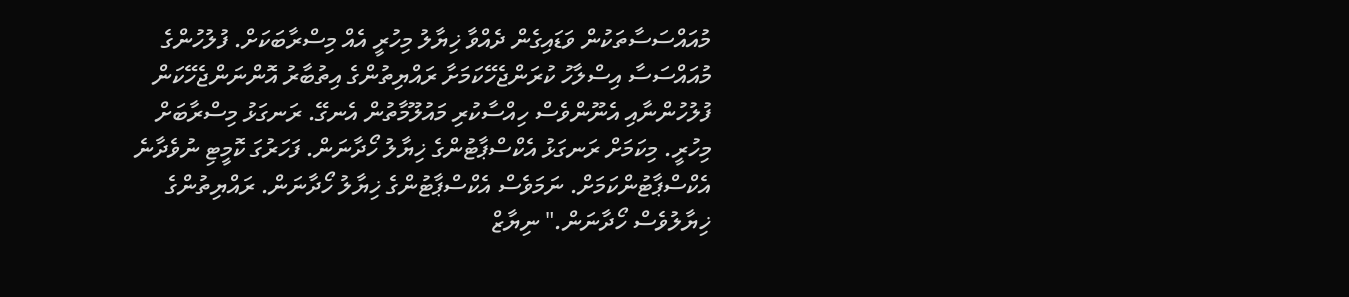މުއައްސަސާތަކުން ވަޑައިގެން ދެއްވާ ޚިޔާލު މިހުރީ އެއް މިސްރާބަކަށް. ފުލުހުންގެ މުއައްސަސާ އިސްލާހު ކުރަންޖެހޭކަމަށާ ރައްޔިތުންގެ އިތުބާރު އޮންނަންޖެހޭކަން ފުލުހުންނާއި އެނޫންވެސް ހިއްސާކުރި މައުލޫމާތުން އެނގޭ. ރަނގަޅު މިސްރާބަށް މިހުރީ. މިކަމަށް ރަނގަޅު އެކްސްޕާޓުންގެ ޚިޔާލު ހޯދާނަން. ފަހަރުގަ ކޮމީޓި ނުވެދާނެ އެކްސްޕާޓުންކަމަށް. ނަމަވެސް އެކްސްޕާޓުންގެ ޚިޔާލު ހޯދާނަން. ރައްޔިތުންގެ ޚިޔާލުވެސް ހޯދާނަން." ނިޔާޒް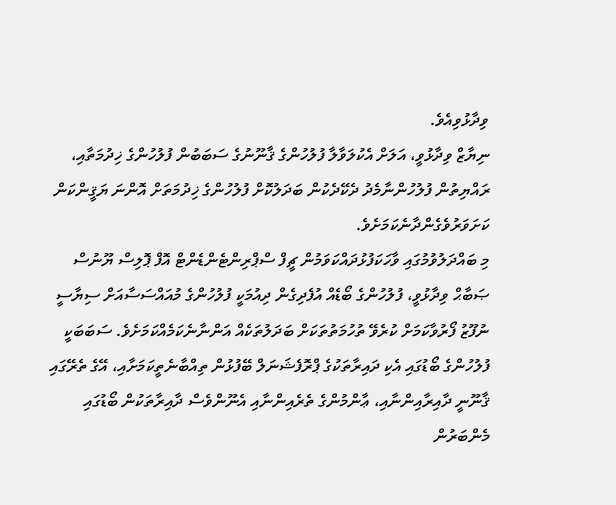ވިދާޅުވިއެވެ.
ނިޔާޒް ވިދާޅުވީ، އަލަށް އެކުލަވާލާ ފުލުހުންގެ ޤާނޫނުގެ ސަބަބުން ފުލުހުންގެ ޚިދުމަތާއި، ރައްޔިތުން ފުލުހުންނާމެދު ދެކޭދެކުން ބަދަލުކޮށް ފުލުހުންގެ ޚިދުމަތަށް އޮންނަ ޔަޤީންކަން ކަށަވަރުވެގެންދާނެކަމަށެވެ.
މި ބައްދަލުވުމުގައި ވާހަކަފުޅުދައްކަވަމުން ޗީފް ސްޕްރިންޓެންޑެންޓް އޮފް ޕޮލިސް ޔޫނުސް ޞަބާޙް ވިދާޅުވީ، ފުލުހުންގެ ބޯޑެއް އުފެދިގެން ދިއުމަކީ ފުލުހުންގެ މުއައްސަސާއަށް ސިޔާސީ ނުފޫޒު ފޯރުވާކަމަށް ކުރެވޭ ތުހުމަތުތަކަށް ބަދަލުތަކެއް އަންނާނެކަމެއްކަމަށެވެ. ސަބަބަކީ ފުލުހުންގެ ބޯޑުގައި އެކި ދައިރާތަކުގެ ޕްރޮފެޝަނަލް ބޭފުޅުން ތިއްބާނެތީކަމަށާއި، އޭގެ ތެރޭގައި ޤާނޫނީ ދާއިރާއިންނާއި، ޢާންމުންގެ ތެރެއިންނާއި އެނޫންވެސް ދާއިރާތަކުން ބޯޑުގައި މެންބަރުން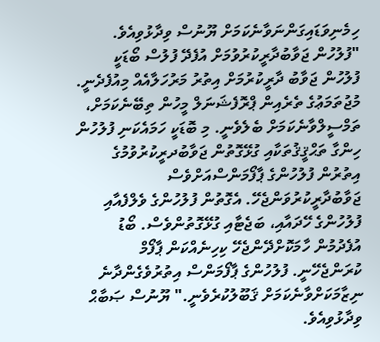ހިމެނިވަޑައިގަންނަވާނެކަމަށް ޔޫނުސް ވިދާޅުވިއެވެ.
"ފުލުހުން ޖަވާބުދާރީކުރުވުމަށް އުފެދޭ ފުލުސް ބޯޑަކީ ފުލުހުން ޖަވާބު ދާރީކުރުމަށް އިތުރު މަރުހަލާއެއް މިއުފެދެނީ. މުޖުތަމަޢުގެ ތެރެއިން ޕްރޮފެޝަނަލް މީހުން ތިބޭނެކަމަށް، ތަމްސީލްވާނެކަމަށް ބެލެވެނީ. މި ބޮޑަކީ ހަމައެކަނި ފުލުހުން ހިންގާ ތަޙްޤީޤުތަކާއި ގުޅޭގޮތުން ޖަވާބުދރީކުރުވުމުގެ އިތުރުން ފުލުހުންގެ ޕާފޯމަންސްއަށްވެސް ޖަވާބުދާރީކުރުވަންޖެހޭ. އެގޮތުން ފުލުހުންގެ ވެލްފެއާއި ފުލުހުންގެ ހޭދައާއި، ބަޖެޓާއި ގުޅޭގޮތުންވެސް. ބޯޑު އުފެދުމުން ހާމަކޮށްދޭންޖެހޭ ކިހިނެއްކަން ޕާފޯމް ކުރަންޖެހޭނީ. ފުލުހުންގެ ޕާފޯމަންސް އިތުރުވެގެންދާނެ ނިޒާމަކަށްވާނެކަމަށް ޤަބޫލުކުރެވެނީ." ޔޫނުސް ޞަބާޙް ވިދާޅުވިއެވެ.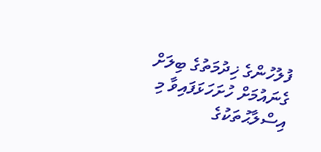ފުލުހުންގެ ޚިދުމަތުގެ ބިލަށް ގެނައުމަށް ހުށަހަޅަފައިވާ މި އިސްލާޙުތަކުގެ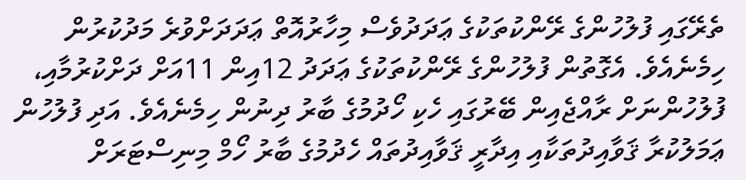ތެރޭގައި ފުލުހުންގެ ރޭންކުތަކުގެ ޢަދަދުވެސް މިހާރުއޮތް ޢަދަދަށްވުރެ މަދުކުރުން ހިމެނެއެވެ. އެގޮތުން ފުލުހުންގެ ރޭންކުތަކުގެ ޢަދަދު 12އިން 11އަށް ދަށްކުރުމާއި، ފުލުހުންނަށް ރާއްޖެއިން ބޭރުގައި ހެކި ހޯދުމުގެ ބާރު ދިނުން ހިމެނެއެވެ. އަދި ފުލުހުން ޢަމަލުކުރާ ޤަވާއިދުތަކާއި އިދާރީ ޤަވާއިދުތައް ހެދުމުގެ ބާރު ހޯމް މިނިސްޓަރަށް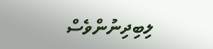ލިބިދިނުންވެސް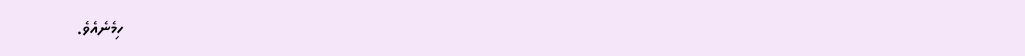ހިމެނެއެވެ.